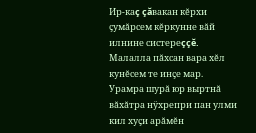Ир-каç çăвакан кĕрхи çумăрсем кĕркунне вăй илнине систереççĕ. Малалла пăхсан вара хĕл кунĕсем те инçе мар.
Урамра шурă юр выртнă вăхăтра нÿхрепри пан улми кил хуçи арăмĕн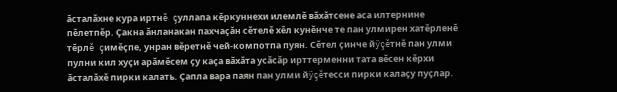ăсталăхне кура иртнĕ çуллапа кĕркуннехи илемлĕ вăхăтсене аса илтернине пĕлетпĕр. Çакна ăнланакан пахчаçăн сĕтелĕ хĕл кунĕнче те пан улмирен хатĕрленĕ тĕрлĕ çимĕçпе, унран вĕретнĕ чей-компотпа пуян. Сĕтел çинче йÿçĕтнĕ пан улми пулни кил хуçи арăмĕсем çу каçа вăхăта усăсăр ирттерменни тата вĕсен кĕрхи ăсталăхĕ пирки калать. Çапла вара паян пан улми йÿçĕтесси пирки калаçу пуçлар.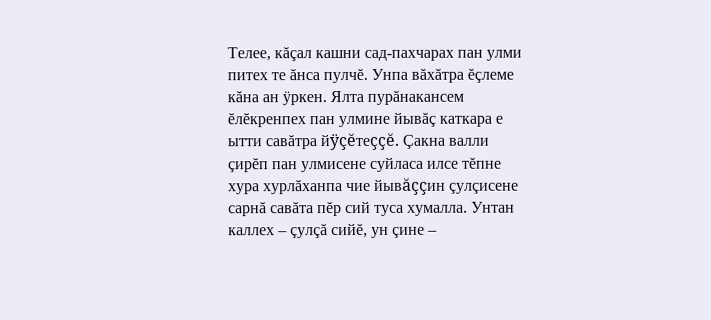Телее, кăçал кашни сад-пахчарах пан улми питех те ăнса пулчĕ. Унпа вăхăтра ĕçлеме кăна ан ÿркен. Ялта пурăнакансем ĕлĕкренпех пан улмине йывăç каткара е ытти савăтра йÿçĕтеççĕ. Çакна валли çирĕп пан улмисене суйласа илсе тĕпне хура хурлăханпа чие йывăççин çулçисене сарнă савăта пĕр сий туса хумалла. Унтан каллех – çулçă сийĕ, ун çине –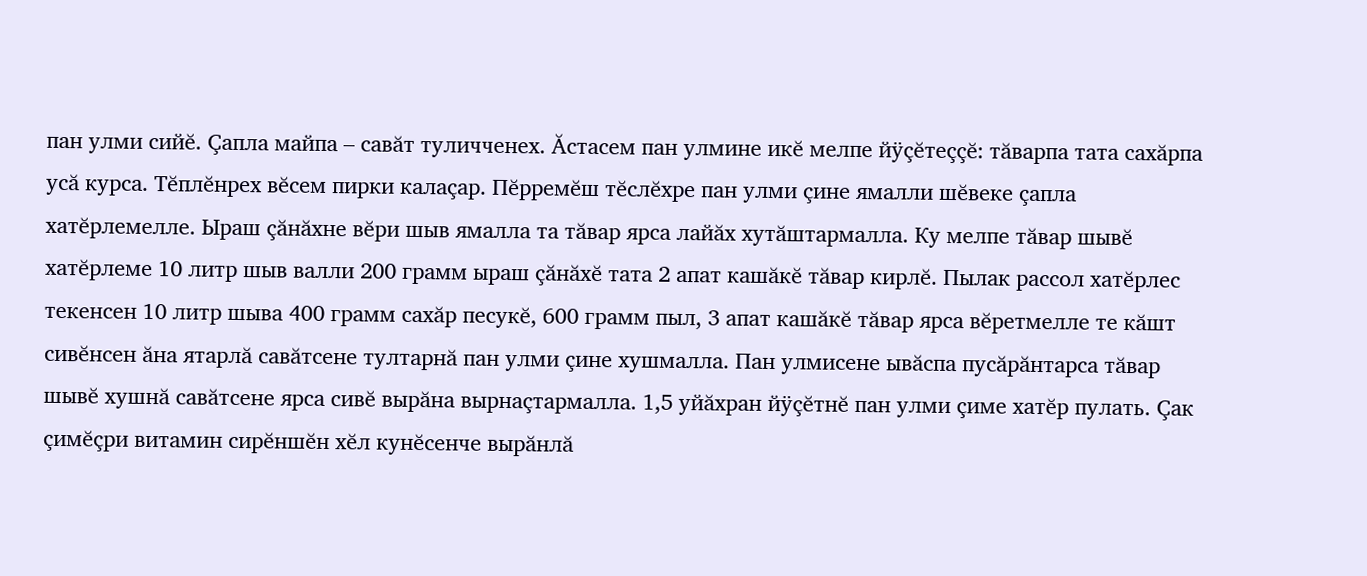пан улми сийĕ. Çапла майпа – савăт туличченех. Ăстасем пан улмине икĕ мелпе йÿçĕтеççĕ: тăварпа тата сахăрпа усă курса. Тĕплĕнрех вĕсем пирки калаçар. Пĕрремĕш тĕслĕхре пан улми çине ямалли шĕвеке çапла хатĕрлемелле. Ыраш çăнăхне вĕри шыв ямалла та тăвар ярса лайăх хутăштармалла. Ку мелпе тăвар шывĕ хатĕрлеме 10 литр шыв валли 200 грамм ыраш çăнăхĕ тата 2 апат кашăкĕ тăвар кирлĕ. Пылак рассол хатĕрлес текенсен 10 литр шыва 400 грамм сахăр песукĕ, 600 грамм пыл, 3 апат кашăкĕ тăвар ярса вĕретмелле те кăшт сивĕнсен ăна ятарлă савăтсене тултарнă пан улми çине хушмалла. Пан улмисене ывăспа пусăрăнтарса тăвар шывĕ хушнă савăтсене ярса сивĕ вырăна вырнаçтармалла. 1,5 уйăхран йÿçĕтнĕ пан улми çиме хатĕр пулать. Çак çимĕçри витамин сирĕншĕн хĕл кунĕсенче вырăнлă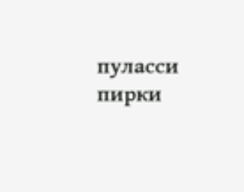пуласси пирки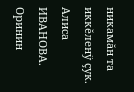никамăн та иккĕленÿ çук.
Алиса ИВАНОВА. Оринин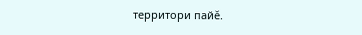территори пайĕ.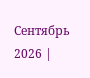Сентябрь 2026 |